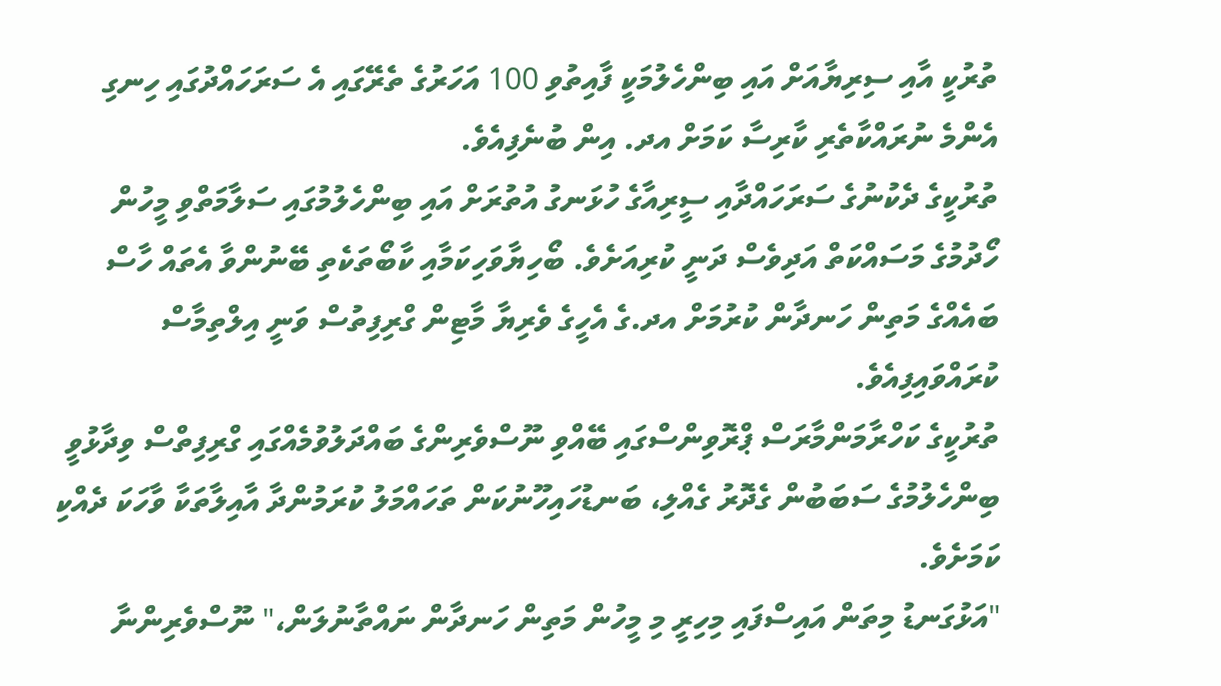ތުރުކީ އާއި ސިރިޔާއަށް އައި ބިންހެލުމަކީ ފާއިތުވި 100 އަހަރުގެ ތެރޭގައި އެ ސަރަހައްދުގައި ހިނގި އެންމެ ނުރައްކާތެރި ކާރިސާ ކަމަށް އދ. އިން ބުނެފިއެވެ.
ތުރުކީގެ ދެކުނުގެ ސަރަހައްދާއި ސީރިއާގެ ހުޅަނގު އުތުރަށް އައި ބިންހެލުމުގައި ސަލާމަތްވި މީހުން ހޯދުމުގެ މަސައްކަތް އަދިވެސް ދަނީ ކުރިއަށެވެ. ބޯހިޔާވަހިކަމާއި ކާބޯތަކެތި ބޭނުންވާ އެތައް ހާސް ބައެއްގެ މަތިން ހަނދާން ކުރުމަށް އދ.ގެ އެހީގެ ވެރިޔާ މާޓިން ގްރިފިތުސް ވަނީ އިލްތިމާސް ކުރައްވައިފިއެވެ.
ތުރުކީގެ ކަހްރާމަންމާރަސް ޕްރޮވިންސްގައި ބޭއްވި ނޫސްވެރިންގެ ބައްދަލުވުމެއްގައި ގްރިފިތްސް ވިދާޅުވީ ބިންހެލުމުގެ ސަބަބުން ގެދޮރު ގެއްލި، ބަނޑުހައިހޫނުކަން ތަހައްމަލު ކުރަމުންދާ އާއިލާތަކާ ވާހަކަ ދެއްކި ކަމަށެވެ.
"އަޅުގަނޑު މިތަން އައިސްފައި މިހިރީ މި މީހުން މަތިން ހަނދާން ނައްތާނުލަން،" ނޫސްވެރިންނާ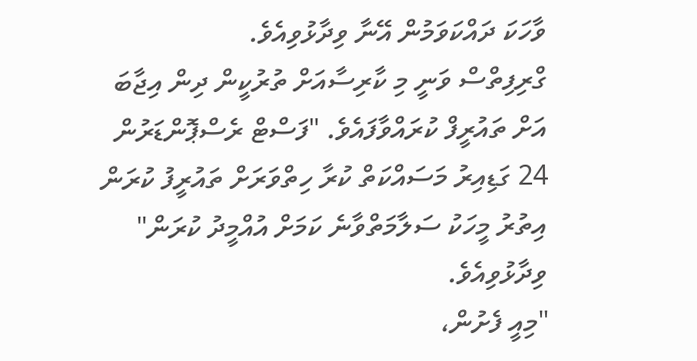ވާހަކަ ދައްކަވަމުން އޭނާ ވިދާޅުވިއެވެ.
ގްރިފިތްސް ވަނީ މި ކާރިސާއަށް ތުރުކީން ދިން އިޖާބަ އަށް ތައުރީފް ކުރައްވާފައެވެ. "ފަސްޓް ރެސްޕޮންޑަރުން 24 ގަޑިއިރު މަސައްކަތް ކުރާ ހިތްވަރަށް ތައުރީފު ކުރަން އިތުރު މީހަކު ސަލާމަތްވާނެ ކަމަށް އުއްމީދު ކުރަން" ވިދާޅުވިއެވެ.
"މިއީ ފެށުން،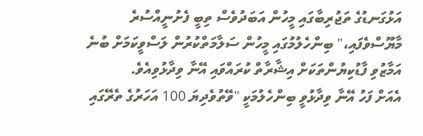އަޅުގަނޑުގެ ތަޖުރިބާގައި މީހުން އަބަދުވެސް ތިބީ ފެށުނީއްސުރެ މާޔޫސްވެފައި،" ބިންހެލުމުގައި މީހުން ސަލާމަތްކުރުން ލަސްވީކަމަށް ބުނެ އަމާޒުވި ފާޑުކިޔުންތަކަށް އިޝާރާތް ކުރައްވައި އޭނާ ވިދާޅުވިއެވެ.
އެއަށް ފަހު އޭނާ ވިދާޅުވީ ބިންހެލުމަކީ "ވޭތުވެދިޔަ 100 އަހަރުގެ ތެރޭގައި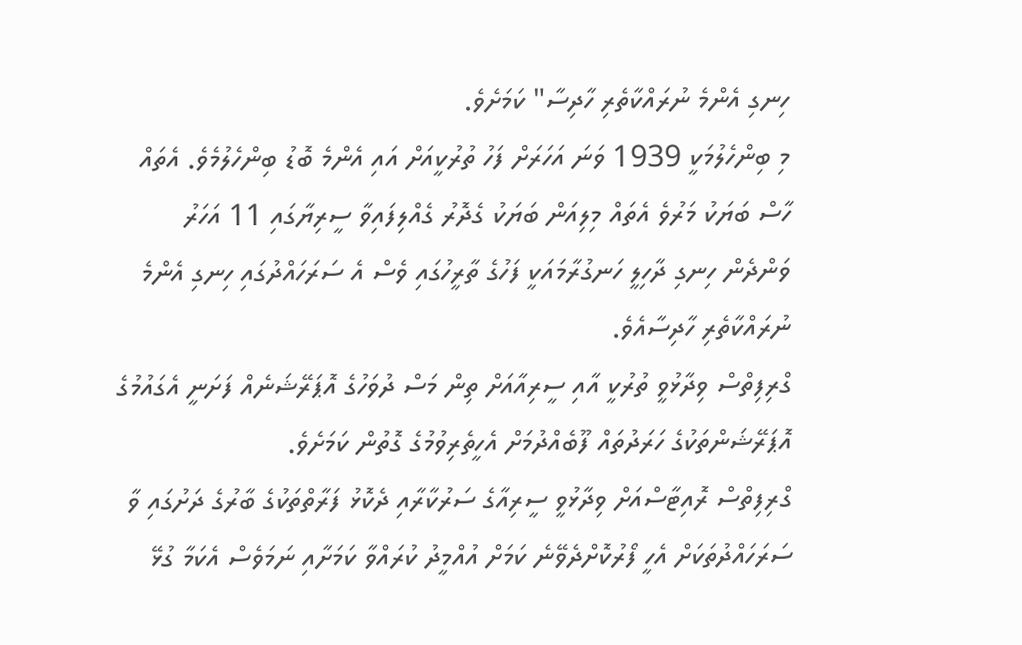ހިނގި އެންމެ ނުރައްކާތެރި ހާދިސާ" ކަމަށެވެ.
މި ބިންހެލުމަކީ 1939 ވަނަ އަހަރަށް ފަހު ތުރުކީއަށް އައި އެންމެ ބޮޑު ބިންހެލުމެވެ. އެތައް ހާސް ބަޔަކު މަރުވެ އެތައް މިލިއަން ބަޔަކު ގެދޮރު ގެއްލިފައިވާ ސީރިޔާގައި 11 އަހަރު ވަންދެން ހިނގި ދާހިލީ ހަނގުރާމައަކީ ފަހުގެ ތާރީހުގައި ވެސް އެ ސަރަހައްދުގައި ހިނގި އެންމެ ނުރައްކާތެރި ހާދިސާއެވެ.
ގްރިފިތްސް ވިދާޅުވީ ތުރުކީ އާއި ސީރިއާއަށް ތިން މަސް ދުވަހުގެ އޮޕަރޭޝަނެއް ފަށަނީ އެގައުމުގެ އޮޕަރޭޝަންތަކުގެ ހަރަދުތައް ފޫބެއްދުމަށް އެހީތެރިވުމުގެ ގޮތުން ކަމަށެވެ.
ގްރިފިތްސް ރޮއިޓާސްއަށް ވިދާޅުވީ ސީރިއާގެ ސަރުކާރާއި ދެކޮޅު ފަރާތްތަކުގެ ބާރުގެ ދަށުގައި ވާ ސަރަހައްދުތަކަށް އެހީ ފޯރުކޮށްދެވޭނެ ކަމަށް އުއްމީދު ކުރައްވާ ކަމަށާއި ނަމަވެސް އެކަމާ ގުޅޭ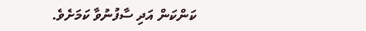ކަންކަން އަދި ސާފުނުވާ ކަމަށެވެ.